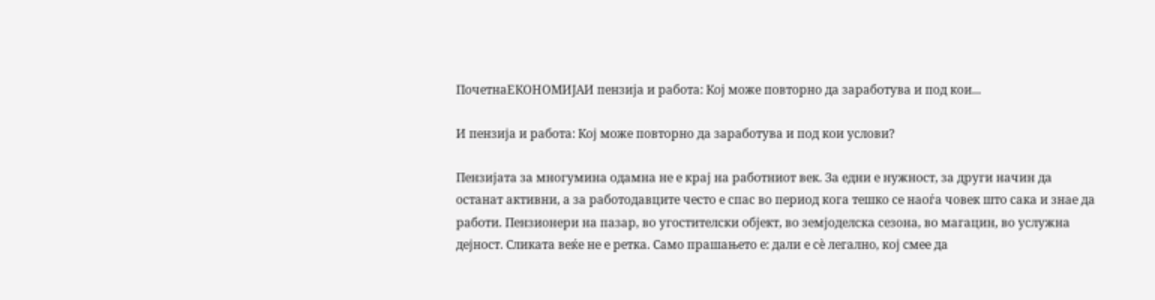ПочетнаЕКОНОМИЈАИ пензија и работа: Кој може повторно да заработува и под кои...

И пензија и работа: Кој може повторно да заработува и под кои услови?

Пензијата за многумина одамна не е крај на работниот век. За едни е нужност, за други начин да останат активни, а за работодавците често е спас во период кога тешко се наоѓа човек што сака и знае да работи. Пензионери на пазар, во угостителски објект, во земјоделска сезона, во магацин, во услужна дејност. Сликата веќе не е ретка. Само прашањето е: дали е сè легално, кој смее да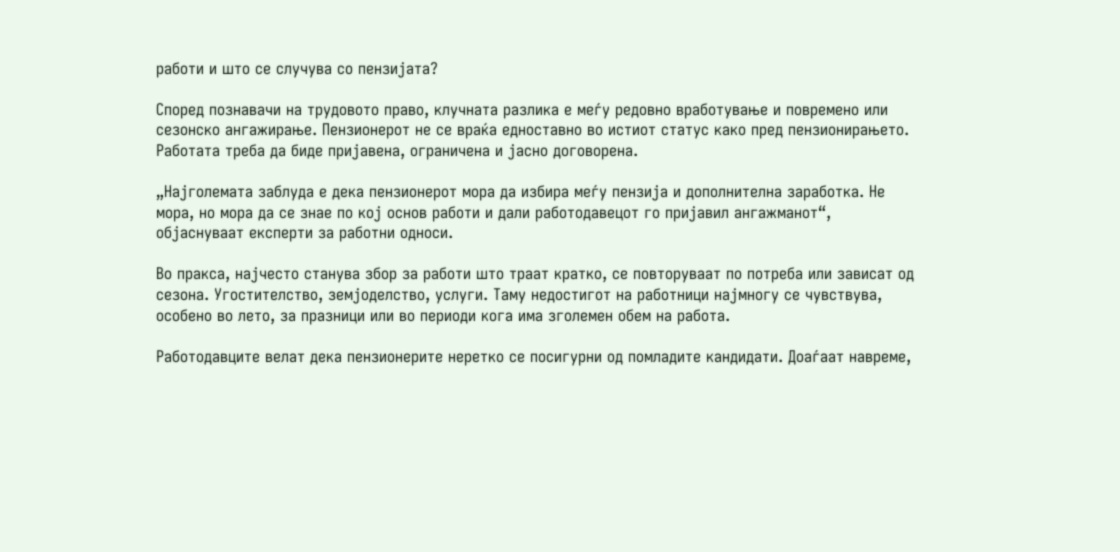работи и што се случува со пензијата?

Според познавачи на трудовото право, клучната разлика е меѓу редовно вработување и повремено или сезонско ангажирање. Пензионерот не се враќа едноставно во истиот статус како пред пензионирањето. Работата треба да биде пријавена, ограничена и јасно договорена.

„Најголемата заблуда е дека пензионерот мора да избира меѓу пензија и дополнителна заработка. Не мора, но мора да се знае по кој основ работи и дали работодавецот го пријавил ангажманот“, објаснуваат експерти за работни односи.

Во пракса, најчесто станува збор за работи што траат кратко, се повторуваат по потреба или зависат од сезона. Угостителство, земјоделство, услуги. Таму недостигот на работници најмногу се чувствува, особено во лето, за празници или во периоди кога има зголемен обем на работа.

Работодавците велат дека пензионерите неретко се посигурни од помладите кандидати. Доаѓаат навреме,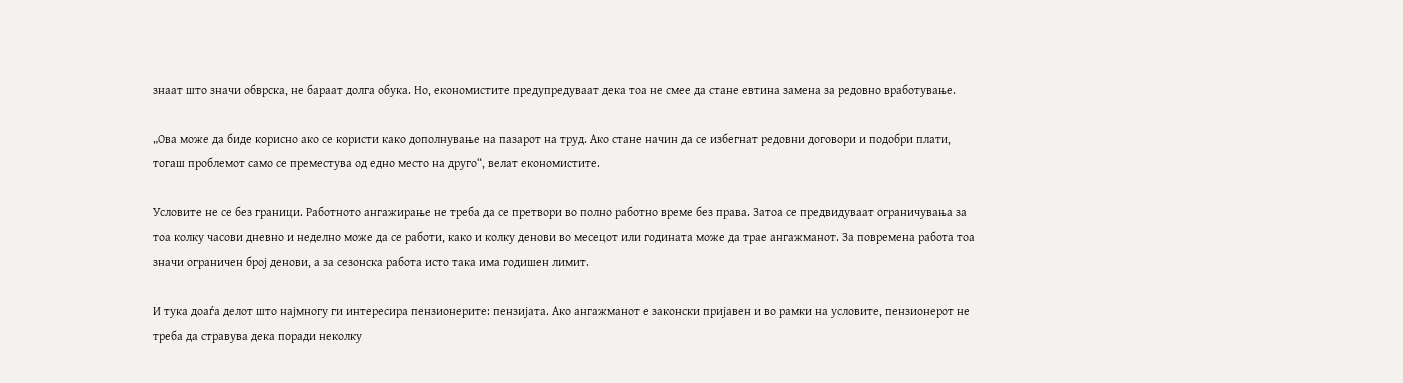знаат што значи обврска, не бараат долга обука. Но, економистите предупредуваат дека тоа не смее да стане евтина замена за редовно вработување.

„Ова може да биде корисно ако се користи како дополнување на пазарот на труд. Ако стане начин да се избегнат редовни договори и подобри плати, тогаш проблемот само се преместува од едно место на друго“, велат економистите.

Условите не се без граници. Работното ангажирање не треба да се претвори во полно работно време без права. Затоа се предвидуваат ограничувања за тоа колку часови дневно и неделно може да се работи, како и колку денови во месецот или годината може да трае ангажманот. За повремена работа тоа значи ограничен број денови, а за сезонска работа исто така има годишен лимит.

И тука доаѓа делот што најмногу ги интересира пензионерите: пензијата. Ако ангажманот е законски пријавен и во рамки на условите, пензионерот не треба да стравува дека поради неколку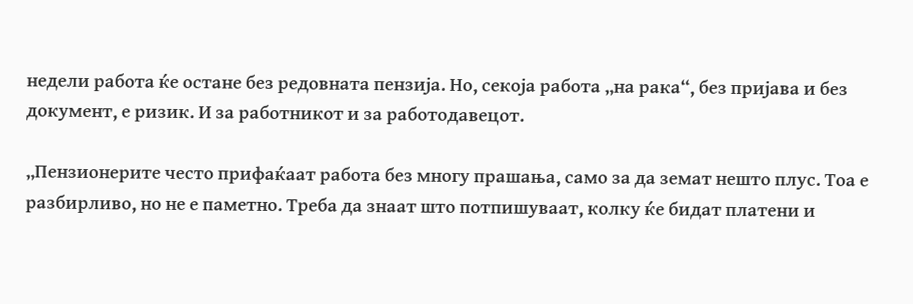недели работа ќе остане без редовната пензија. Но, секоја работа „на рака“, без пријава и без документ, е ризик. И за работникот и за работодавецот.

„Пензионерите често прифаќаат работа без многу прашања, само за да земат нешто плус. Тоа е разбирливо, но не е паметно. Треба да знаат што потпишуваат, колку ќе бидат платени и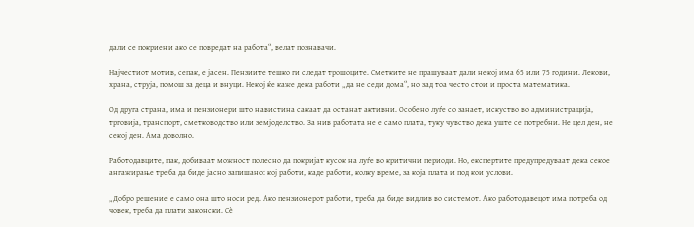дали се покриени ако се повредат на работа“, велат познавачи.

Најчестиот мотив, сепак, е јасен. Пензиите тешко ги следат трошоците. Сметките не прашуваат дали некој има 65 или 75 години. Лекови, храна, струја, помош за деца и внуци. Некој ќе каже дека работи „да не седи дома“, но зад тоа често стои и проста математика.

Од друга страна, има и пензионери што навистина сакаат да останат активни. Особено луѓе со занает, искуство во администрација, трговија, транспорт, сметководство или земјоделство. За нив работата не е само плата, туку чувство дека уште се потребни. Не цел ден, не секој ден. Ама доволно.

Работодавците, пак, добиваат можност полесно да покријат кусок на луѓе во критични периоди. Но, експертите предупредуваат дека секое ангажирање треба да биде јасно запишано: кој работи, каде работи, колку време, за која плата и под кои услови.

„Добро решение е само она што носи ред. Ако пензионерот работи, треба да биде видлив во системот. Ако работодавецот има потреба од човек, треба да плати законски. Сè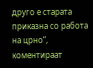друго е старата приказна со работа на црно“, коментираат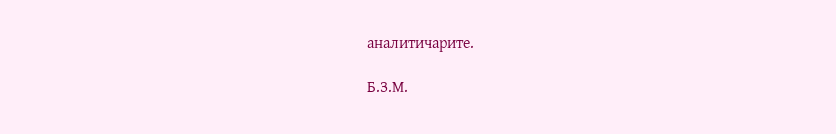аналитичарите.

Б.З.М.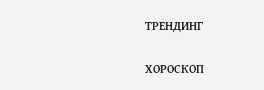ТРЕНДИНГ

ХОРОСКОП